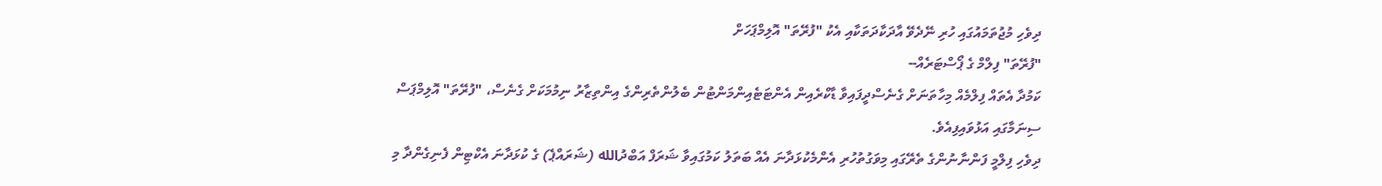ދިވެހި މުޖުތަމައުގައި ހުރި ނޭދެވޭ އާދަކާދަތަކާއި އެކު "ފުރޭތަ" އޮލިމްޕަހަށް
"ފުރޭތަ" ފިލްމް ގެ ޕޯސްޓަރެއް--
ކަމުދާ އެތައް ފިލްމެއް މިހާތަނަށް ގެނެސްދީފައިވާ ޑާކްރެއިން އެންޓަޓެއިންމަންޓުން ބެލުންތެރިންގެ އިންތިޒާރު ނިމުމަކަށް ގެނެސް، "ފުރޭތަ" އޮލިމްޕަސް ސިނަމާގައި އަޅުވައިފިއެވެ.
ދިވެހި ފިލްމީ ފަންނާނުންގެ ތެރޭގައި މިވަގުތުހުރި އެންމެކުޅަދާނަ އެއް ބަތަލު ކަމުގައިވާ ޝަރަފް އަބްދުالله (ޝަރައްޕެ) ގެ ކުޅަދާނަ އެކްޓިން ފެނިގެންދާ މި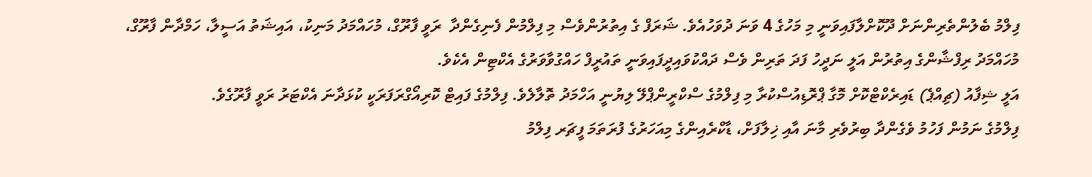ފިލްމު ބެލުންތެރިންނަށް ދޫކޮށްލާފައިވަނީ މި މަހުގެ 4 ވަނަ ދުވަހުއެވެ. ޝަރަފް ގެ އިތުރުންވެސް މި ފިލްމުން ފެނިގެންދާ  ރަވީ ފާރޫގް، މުހައްމަދު މަނިކު، އައިޝަތު އަސީލާ، ހަމްދާން ފާރޫގް، މުހައްމަދު ރިފްޝާންގެ އިތުރުން އަލީ ނަދީހު ފަދަ ތަރިން ވެސް ދައްކުވައިދީފައިވަނީ ތައުރީފް ހައްގުވާވަރުގެ އެކްޓިން އެކެވެ.
އަލީ ޝިފާއު (ޗިއްޕެ) ޑައިރެކްޓްކޮށް މޮގާ ޕްރޮޑިއުސްކުރާ މި ފިލްމުގެ ސްކްރީންޕްލޭ ލިޔުނީ އަހްމަދު ތޮލާލެވެ. ފިލްމުގެ ފައިޓް ކޮރިއޯގްރަފަރަކީ ކުޅަދާނަ އެކްޓަރު ރަވީ ފާރޫގެވެ.
ފިލްމުގެ ނަމުން ފަހުމު ވެގެންދާ ބިރުވެރި މާނަ އާއި ޚިލާފަށް، ޑާކްރެއިންގެ މިއަހަރުގެ ފުރަތަމަ ފީޗަރ ފިލްމު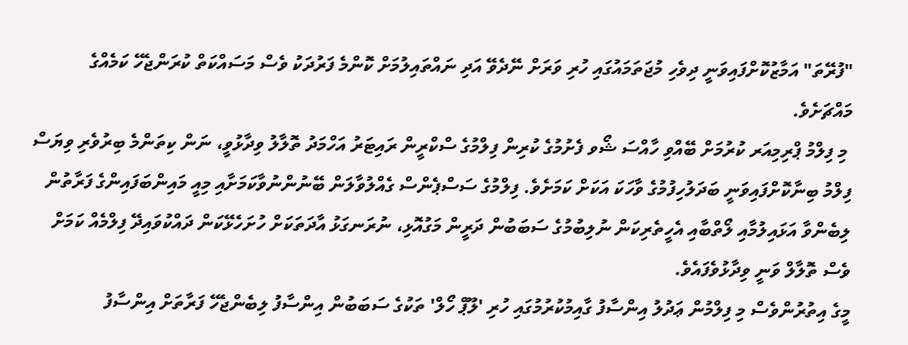"ފުރޭތަ" އަމާޒުކޮށްފައިވަނީ ދިވެހި މުޖަތަމައުގައި ހުރި ވަރަށް ނޭދެވޭ އަދި ނައްތައިލުމަށް ކޮންމެ ފަރުދަކު ވެސް މަސައްކަތް ކުރަންޖެހޭ ކަމެއްގެ މައްޗަށެވެ.
 މި ފިލްމު ޕްރިމިއަރ ކުރުމަށް ބޭއްވި ހާއްސަ ޝޯވ ފެށުމުގެ ކުރިން ފިލްމުގެ ސްކްރީން ރައިޓަރު އަހްމަދު ތޮލާލު ވިދާޅުވީ، ނަން ކިތަންމެ ބިރުވެރި ވިޔަސް ފިލްމު ބިނާކޮށްފައިވަނީ ބަދަލުހިފުމުގެ ވާހަކަ އަކަށް ކަމަށެވެ. ފިލްމުގެ ސަސްޕެންސް ގެއްލުވާލަން ބޭނުންނުވާކަމަށާއި މިއީ މައިންބަފައިންގެ ފަރާތުން ލިބެންވާ އަޅައިލުމާއި ލޯތްބާއި އެހީތެރިކަން ނުލިބުމުގެ ސަބަބުން ދަރީން މަގުއޮޅި، ނުރަނގަޅު އާދަތަކަށް ހުށަހެޅޭކަން ދައްކުވައިދޭ ފިލްމެއް ކަމަށް ވެސް ތޮލާލް ވަނީ ވިދާޅުވެފައެވެ.
މީގެ އިތުރުންވެސް މި ފިލްމުން ޢަދުލު އިންސާފު ގާއިމުކުރުމުގައި ހުރި 'ލޫޕް ހޯލް' ތަކުގެ ސަބަބުން އިންސާފު ލިބެންޖެހޭ ފަރާތަށް އިންސާފު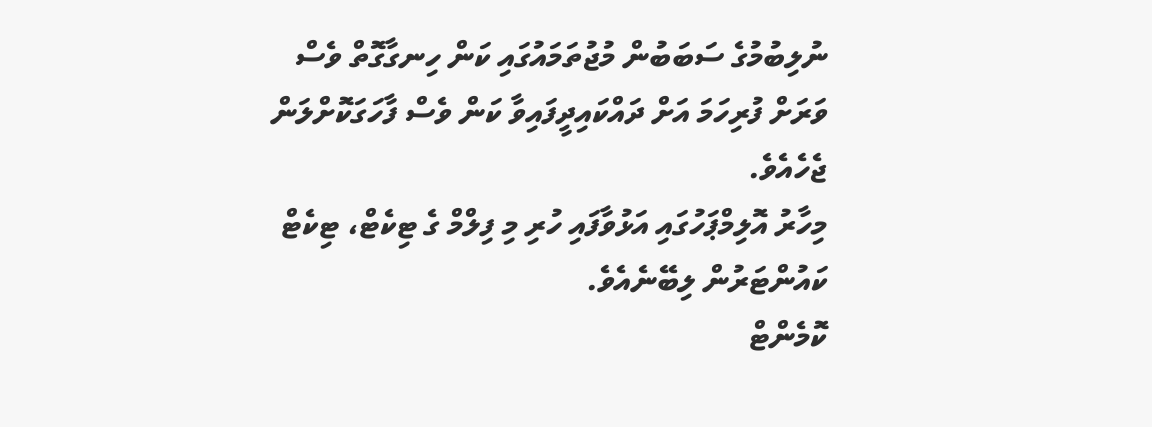ނުލިބުމުގެ ސަބަބުން މުޖުތަމައުގައި ކަން ހިނގާގޮތް ވެސް ވަރަށް ފުރިހަމަ އަށް ދައްކައިދީފައިވާ ކަން ވެސް ފާހަގަކޮށްލަން ޖެހެއެވެ.
މިހާރު އޮލިމްޕަހުގައި އަޅުވާފައި ހުރި މި ފިލްމް ގެ ޓިކެޓް، ޓިކެޓް ކައުންޓަރުން ލިބޭނެއެވެ.
ކޮމެންޓް